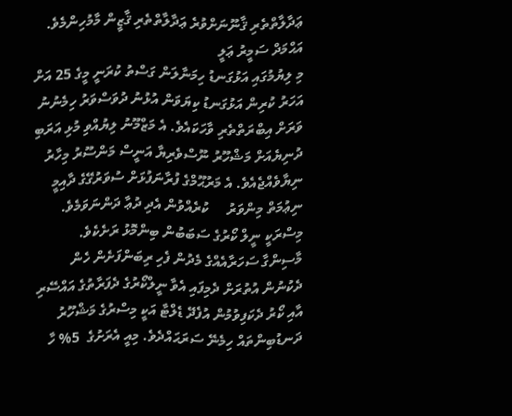ޢަދާލާތްތެރި ޤާނޫނަށްވުރެ ޢަދާލާތްތެރި ޤާޒީން މާމުހިންމެވެ.
އަޙްމަދް ސަމީރު ޢަލީ
މި ލިޔުމުގައި އަޅުގަނޑު ހިމަނާލަން ގަސްތު ކުރަނީ މީގެ 25 އަށް އަހަރު ކުރިން އަޅުގަނޑު ކިޔަވަން އުޅުނު ދުވަސްވަރު ހިމެނުނު ވަރަށް އިބްރަތްތެރި ވާހަކައެވެ. އެ މަޒްމޫނު ލިޔުއްވި މުޅި އަރަބި ދުނިޔެއަށް މަޝްހޫރު ނޫސްވެރިޔާ އަނީސް މަންސޫރު މިހާރު ނިޔާވެއްޖެއެވެ. އެ މަރުޙޫމްގެ ފުރާނަފުޅަށް ސުވަރުގޭގެ ދާއިމީ ނިޢުމަތް މިންވަރު     ކުރެއްވުން އެދި ދުޢާ ދަންނަވަމެވެ.
މިސްރަކީ ނީލް ކޯރުގެ ސަބަބުން ބިންމޮޅު ރަށެކެވެ.  މާސިންގާ ސަހަރާއެއްގެ މެދުން ފެހި ރިބަންފަށެން ހެން ދެކުނުން އުތުރަށް ދެމިފައި އެވާ ނީލްކޯރުގެ ދެފަރާތުގެ އައްސޭރި އާއި ކޯރު ދެކަފިވުމުން އުފެދޭ ޑެލްޓާ އަކީ މިސްރުގެ މަޝްހޫރު ދަނޑުބިންތައް ހިމެނޭ ސަރަޙައްދެވެ. މިއީ އެރަށުގެ  5% ހާ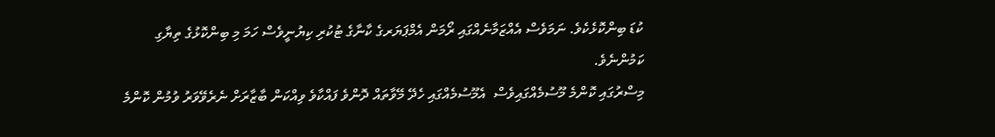ކުޑަ ބިންކޮޅެކެވެ. ނަމަވެސް އެއްޒަމާނެއްގައި ރޯމަން އެމްޕަޔަރގެ ކާނާގެ ޓުކުރި ކިޔުނީވެސް ހަމަ މި ބިންކޮޅުގެ ތިޔާގި ކަމުންނެވެ.
މިސްރުގައި ކޮންމެ މޫސުމެއްގައިވެސް  އެމޫސުމެއްގައި ހެދޭ މޭވާތައް ދޮންވެ ފައްކާވެ ވިއްކަން ބާޒާރަށް ނެރެވޭވަރު ވުމުން ކޮންމެ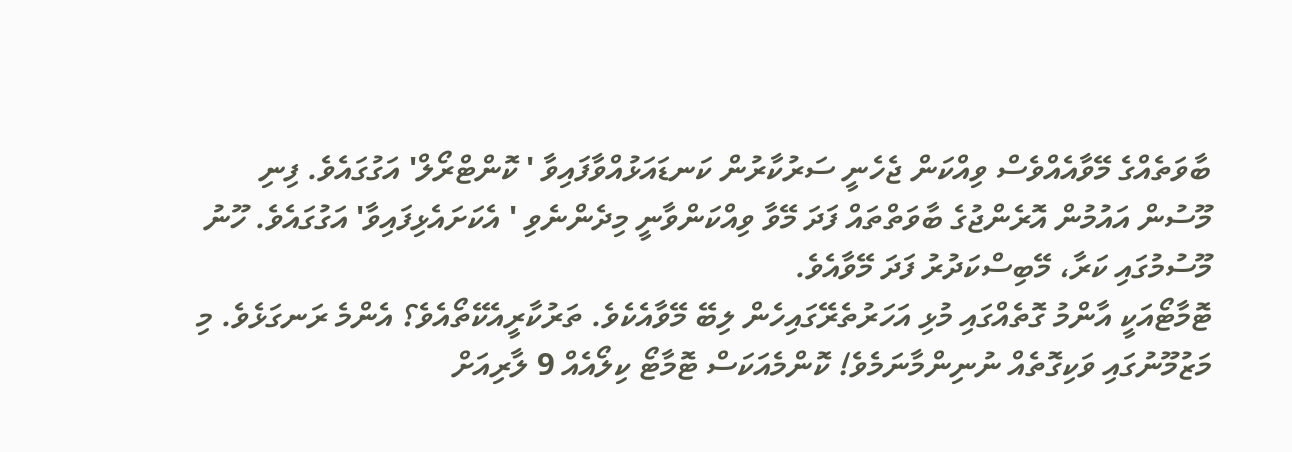ބާވަތެއްގެ މޭވާއެއްވެސް ވިއްކަން ޖެހެނީ ސަރުކާރުން ކަނޑައަޅުއްވާފައިވާ ' ކޮންޓްރޯލް' އަގުގައެވެ. ފިނި މޫސުން އައުމުން އޮރެންޖުގެ ބާވަތްތައް ފަދަ މޭވާ ވިއްކަންވާނީ މިދެންނެވި ' އެކަށައެޅިފައިވާ' އަގުގައެވެ. ހޫނު މޫސުމުގައި ކަރާ، މޭބިސްކަދުރު ފަދަ މޭވާއެވެ.
ޓޮމާޓޯއަކީ އާންމު ގޮތެއްގައި މުޅި އަހަރުތެރޭގައިހެން ލިބޭ މޭވާއެކެވެ. ތަރުކާރީއެކޭތޯއެވެ؟ އެންމެ ރަނގަޅެވެ. މި މަޒުމޫނުގައި ވަކިގޮތެއް ނުނިންމާނަމެވެ! ކޮންމެއަކަސް ޓޮމާޓޯ ކިލޯއެއް 9 ލާރިއަށް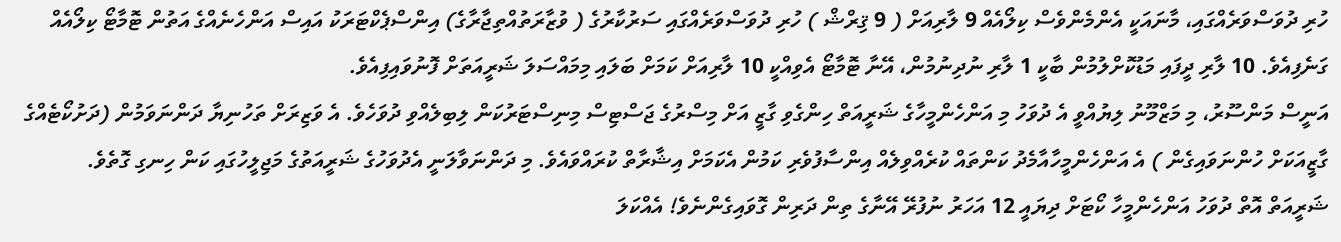ހުރި ދުވަސްވަރެއްގައި، މާނައަކީ އެންމެންވެސް ކިލޯއެއް 9 ލާރިއަށް ( 9 ޤިރްޝް ) ހުރި ދުވަސްވަރެއްގައި ސަރުކާރުގެ ( ވުޒާރަތުއްތިޖާރާގެ) އިންސްޕެކްޓަރަކު އައިސް އަންހެނެއްގެ އަތުން ޓޮމާޓޯ ކިލޯއެއް ގަނެފިއެވެ. 10 ލާރި ދީފައި މަޑުކޮށްލުމުން ބާކީ 1 ލާރި ނުދިނުމުން، އޭނާ ޓޮމާޓޯ އެވިއްކީ 10 ލާރިއަށް ކަމަށް ބަލައި މިމައްސަލަ ޝަރީއަތަށް ފޮނުވައިފިއެވެ.
އަނީސް މަންސޫރު، މި މަޒްމޫނު ލިޔުއްވީ އެ ދުވަހު މި އަންހެންމީހާގެ ޝަރީއަތް ހިންގެވި ގާޒީ އަށް މިސްރުގެ ޖަސްޓިސް މިނިސްޓަރުކަން ލިބިލެއްވި ދުވަހެވެ. އެ ވަޒިރަށް ތަހުނިޔާ ދަންނަވަމުން (ދަށުކޯޓެއްގެ ގާޒީއަކަށް ހުންނަވައިގެން ) އެ އަންހެންމީހާއާމެދު ކަންތައް ކުރެއްވިލެއް އިންސާފުވެރި ކަމުން އެކަމަށް އިޝާރާތް ކުރައްވައެވެ. މި ދަންނަވާލަނީ އެދުވަހުގެ ޝަރީއަތުގެ މަޖިލީހުގައި ކަން ހިނގި ގޮތެވެ.
ޝަރީއަތް އޮތް ދުވަހު އަންހެންމީހާ ކޯޓަށް ދިޔައީ 12 އަހަރު ނުފުރޭ އޭނާގެ ތިން ދަރިން ގޮވައިގެންނެވެ! އެއްކަލަ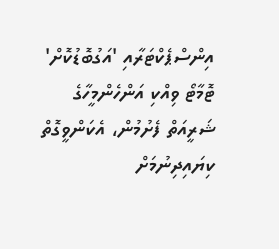އިންސްޕެކްޓަރާއި 'އަގުބޮޑުކޮށް' ޓޮމާޓޯ ވިއްކި އަންހެންމީހާގެ ޝަރީއަތް ފެށުމުން، އެކަންވީގޮތް ކިޔައިދިނުމަށް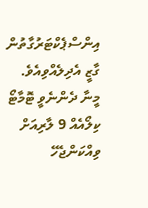އިންސްޕެކްޓަރުގާތުން ގާޒީ އެދިލެއްވިއެވެ. މީނާ ދެންނެވީ ޓޮމާޓޯ ކިލޯއެއް 9 ލާރިއަށް ވިއްކަންޖެހޭ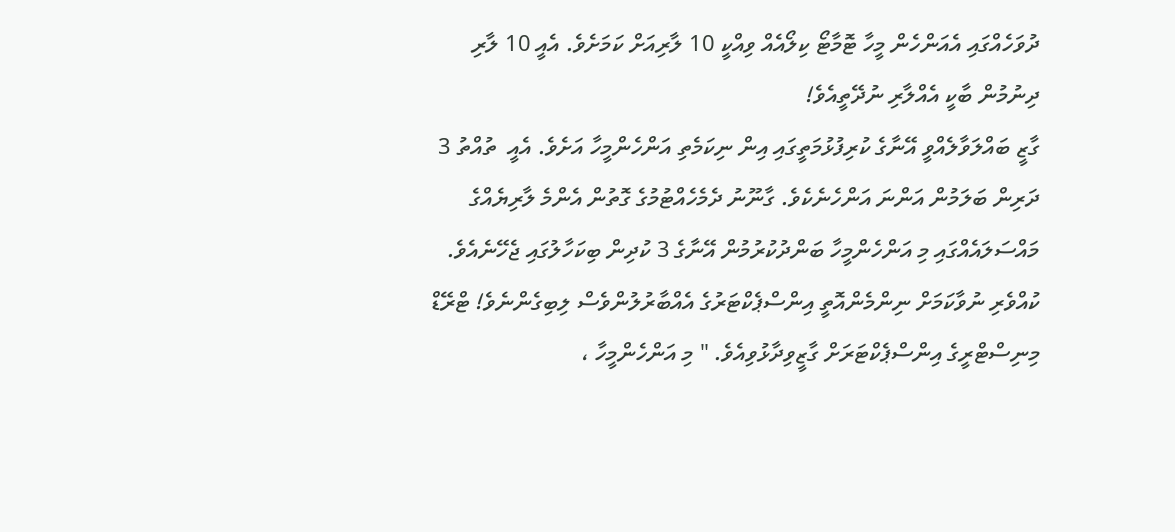ދުވަހެއްގައި އެއަންހެން މީހާ ޓޮމާޓޯ ކިލޯއެއް ވިއްކީ 10 ލާރިއަށް ކަމަށެވެ. އެއީ 10 ލާރި ދިނުމުން ބާކީ އެއްލާރި ނުދޭތީއެވެ!
ގާޒީ ބައްލަވާލެއްވީ އޭނާގެ ކުރިފުޅުމަތީގައި އިން ނިކަމެތި އަންހެންމީހާ އަށެވެ. އެއީ  ތުއްތު 3 ދަރިން ބަލަމުން އަންނަ އަންހެނެކެވެ. ގާނޫނު ދެމެހެއްޓުމުގެ ގޮތުން އެންމެ ލާރިޔެއްގެ މައްސަލައެއްގައި މި އަންހެންމީހާ ބަންދުކުރުމުން އޭނާގެ 3 ކުދިން ބިކަހާލުގައި ޖެހޭނެއެވެ. ކުއްވެރި ނުވާކަމަށް ނިންމެންއޮތީ އިންސްޕެކްޓަރުގެ އެއްބާރުލުންވެސް ލިބިގެންނެވެ! ޓްރޭޑް މިނިސްޓްރީގެ އިންސްޕެކްޓަރަށް ގާޒީވިދާޅުވިއެވެ. " މި އަންހެންމީހާ ،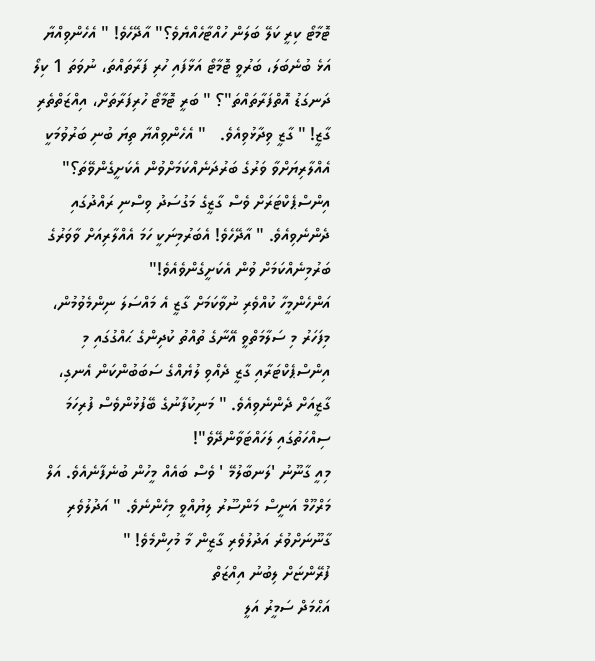ޓޮމާޓޯ ކިރީ ކަލޭ ބަލަން ހުއްޓާހެއްޔެވެ؟" އާދޭހެވެ! " އެހެންވިއްޔާ އަޅެ ބުނެބަލަ، ބަރުވީ ޓޮމާޓޯ އަޅާފައި ހުރި ފަރާތައްތަ، ނުވަތަ 1 ކިލޯ ދަނގަޑު އޮތްފަރާތައްތަ"؟ " ބަރީ ޓޮމާޓޯ ހުރިފަރާތަށް، އިއްޒަތްތެރި ގާޒީ! " ގާޒީ ވިދާޅުވިއެވެ.   " އެހެންވިއްޔާ ތިޔަ ބުނި ބަރުވުމަކީ އެއްލާރިޔަށްވާ ވަރުގެ ބަރުދަނެއްކަމަށްވުން އެކަށީގެންވޭތަ؟" އިންސްޕެކްޓަރަށް ވެސް ގާޒީގެ މަގުސަދު ވިސްނި ރައްދުގައި ދެންނެވިއެވެ. " އާދޭހެވެ! އެބަރުމިނަކީ ހަމަ އެއްލާރިއަށް ވާވަރުގެ  ބަރުމިނެއްކަމަށް ވުން އެކަށީގެންވެއެވެ!"
އަންހެންމީހާ ކުއްވެރި ނުވާކަމަށް ގާޒީ އެ މައްސަލަ ނިންމެވުމުން، މިފަހަރު މި ސަލާމަތްވީ އޭނާގެ ތުއްތު ކުދިންގެ ޙައްގުގައި މި އިންސްޕެކްޓަރާއި ގާޒީ ދެއްވި ލުޔެއްގެ ސަބަބުންކަން އެނގި، ގާޒީއަށް ދެންނެވިއެވެ. " މަނިކުފާނުގެ ބޭފުޅުންވެސް ފުރިހަމަ ސިއްހަތުގައި ލަހައްޓަވާންދޭވެ"!
މިއީ ގާނޫނު 'ލަނބާލުމޭ ' ވެސް ބައެއް މީހުން ބުނެފާނެއެވެ. އަލް މަރްހޫމް އަނީސް މަންސޫރު ލިޔުއްވީ މިހެންނެވެ. " އަދުލުވެރި ގާނޫނަށްވުރެ އަދުލުވެރި ގާޒީން މާ މުހިންމެވެ! "
ފުރޭންޏަށް ލިބުނު އިއްޒަތް
އަޙްމަދް ސަމީރު އަލީ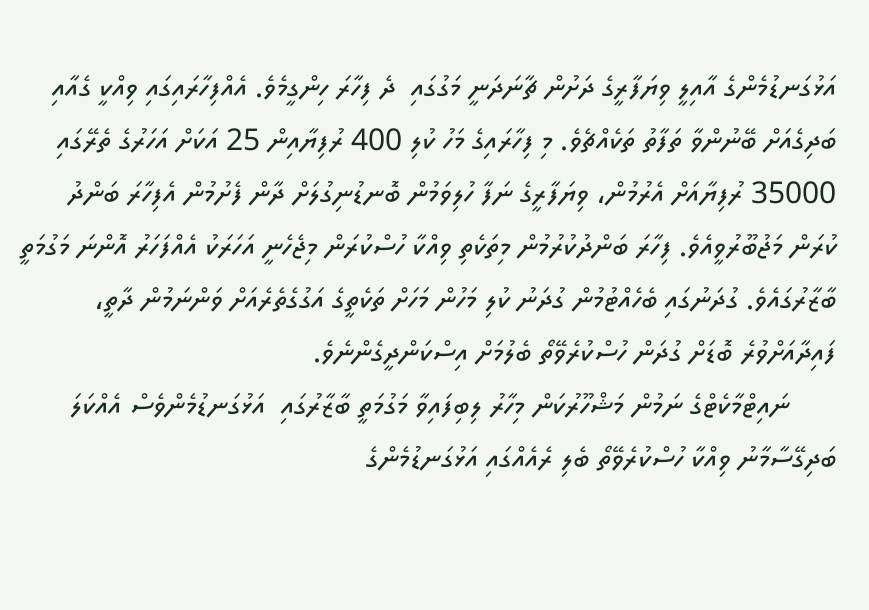އަޅުގަނޑުމެންގެ އާއިލީ ވިޔަފާރީގެ ދަށުން ޗާނަދަނީ މަގުގައި  ދެ ފިހާރަ ހިންގީމެވެ. އެއްފިހާރައިގައި ވިއްކީ ގެއާއި ބަދިގެއަށް ބޭނުންވާ ތަފާތު ތަކެއްޗެވެ. މި ފިހާރައިގެ މަހު ކުލި 400 ރުފިޔާއިން 25 އަކަށް އަހަރުގެ ތެރޭގައި 35000 ރުފިޔާއަށް އެރުމުން، ވިޔަފާރީގެ ނަފާ ހުލިވަމުން ބޮނޑުނިގުލަށް ދާން ފެށުމުން އެފިހާރަ ބަންދު ކުރަން މަޖުބޫރުވީއެވެ. ފިހާރަ ބަންދުކުރުމުން މިތަކެތި ވިއްކާ ހުސްކުރަން މިޖެހެނީ އަހަރަކު އެއްފަހަރު އޮންނަ މަގުމަތީ ބާޒާރުގައެވެ. ގުދަނުގައި ބެހެއްޓުމުން ގުދަނު ކުލި މަހުން މަހަށް ތަކެތީގެ އަގުގެތެރެއަށް ވަންނަމުން ދާތީ، ފައިދާއަށްވުރެ ބޮޑަށް ގުދަން ހުސްކުރެވޭތޯ ބެލުމަށް އިސްކަންދީގެންނެވެ.
      ނައިޓްމާކެޓްގެ ނަމުން މަޝްހޫރުކަން މިހާރު ލިބިފައިވާ މަގުމަތީ ބާޒާރުގައި  އަޅުގަނޑުމެންވެސް އެއްކަލަ ބަދިގޭސާމާނު ވިއްކާ ހުސްކުރެވޭތޯ ބެލި ރެއެއްގައި އަޅުގަނޑުމެންގެ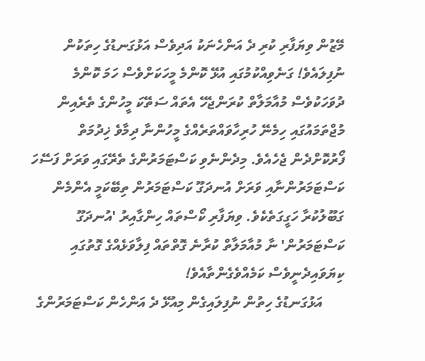މޭޒުން ވިޔަފާރި ކުރި ދެ އަންހެނަކު އަދިވެސް އަޅުގަނޑުގެ ހިތަކުން ނުފިލައެވެ! ގަނެވިއްކުމުގައި އުޅޭ ކޮންމެ މީހަކަށްވެސް ހަމަ ކޮންމެ ދުވަހަކުވެސް މުއާމަލާތް ކުރަންޖެހޭ އެތައް ސަތޭކަ މީހުންގެ ތެރެއިން މުޖްތަމައުގައި ހިމެނޭ ހުރިހާވައްތަރެއްގެ މީހުންނާ ދިމާވެ ޚިދުމަތް ފޯރުކޮށްދެން ޖެހެއެވެ. މިދެންނެވި ކަސްޓަމަރުންގެ ތެރޭގައި ވަރަށް ފަސޭހަ ކަސްޓަމަރުންނާއި ވަރަށް އުނދަގޫ ކަސްޓަމަރުން ތިބޭކަމީ އެންމެން ގަބޫލުކުރާ ހަގީގަތެކެވެ. ވިޔަފާރި ކޯސްތައް ހިންގާއިރު 'އުނދަގޫ ކަސްޓަމަރުން' ނާ މުއާމަލާތް ކުރާނެ ގޮތްތައް ފިލާވަޅެއްގެ ގޮތުގައި ކިޔަވައިދެނީވެސް ކަމެއްވެގެންތާއެވެ!
      އަޅުގަނޑުގެ ހިތުން ނުފިލައިގެން މިއުޅޭ ދެ އަންހެން ކަސްޓަމަރުންގެ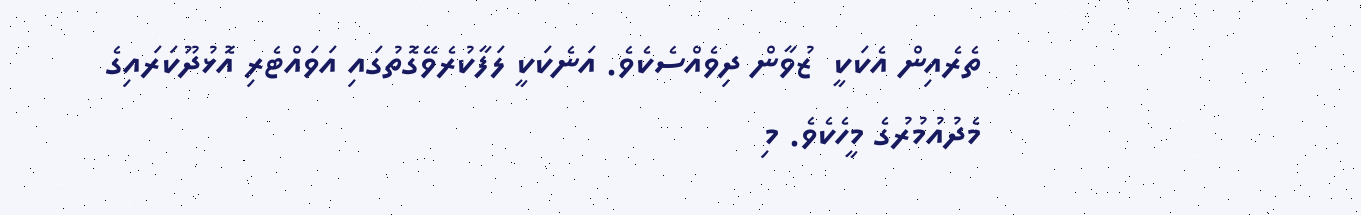ތެރެއިން އެކަކީ  ޒުވާން ދިވެއްސެކެވެ. އަނެކަކީ ލަފާކުރެވޭގޮތުގައި އަވައްޓެރި އޮޅުދޫކަރައިގެ މެދުއުމުރުގެ މީހެކެވެ. މި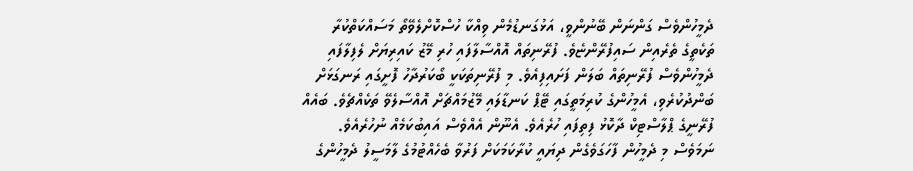ދެމީހުންވެސް ގަންނަން ބޭނުންވީ، އަޅުގަނޑުމެން ވިއްކާ ހުސްކޮށްލެވޭތޯ މަސައްކަތްކުރާ ތަކެތީގެ ތެރެއިން ސައިފުރޭންޏެވެ. ފުރޭނިތައް އޮއްސާލާފައި ހުރި މޭޒު ކައިރިޔަށް ލެފިލާފައި ދެމީހުންވެސް ފުރޭނިތައް ބަލަން ފަށައިފިއެވެ. މި ފުރޭނިތަކަކީ ބޯކަރުދާހު ފޮށީގައި ރަނގަޅަށް ބަންދުކުރެވި، އެމީހުންގެ ކުރިމަތީގައި ޓޭޕް ކަނޑާލައި މޭޒުމައްޗަށް އޮއްސާލެވޭ ތަކެއްޗެވެ. ބައެއް ފުރޭނީގެ ޕްލާސްޓިކް ދާކޮޅު ފިތިފައި ހުރެއެވެ. އެނޫން އެއްވެސް އައިބުކަމެއް ނުހުރެއެވެ. ނަމަވެސް މި ދެމީހުން ފާހަގަވެގެން ދިޔައީ ކުރާކަމަކަށް ފަރުވާ ބެހެއްޓުމުގެ ލާމަސީލު ދެމީހުންގެ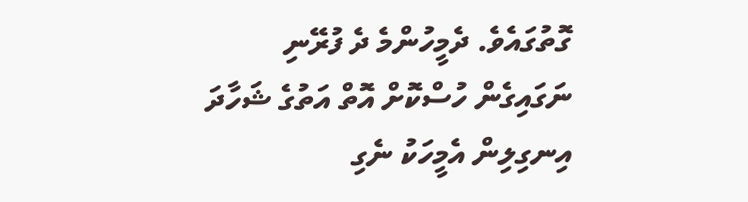ގޮތުގައެވެ. ދެމީހުންމެ ދެ ފުރޭނި ނަގައިގެން ހުސްކޮށް އޮތް އަތުގެ ޝަހާދަ އިނގިލިން އެމީހަކު ނެގި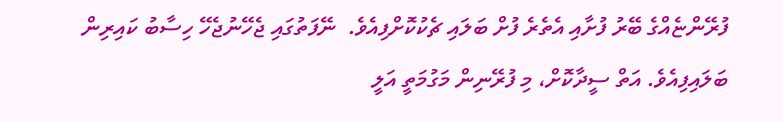ފުރޭންޏެއްގެ ބޭރު ފުށާއި އެތެރެ ފުށް ބަލައި ޗެކުކޮށްފިއެވެ.  ނޭފަތުގައި ޖެހޭނުޖެހޭ ހިސާބު ކައިރިން ބަލައިފިއެވެ. އަތް ސީދާކޮށް، މި ފުރޭނިން މަގުމަތީ އަލީ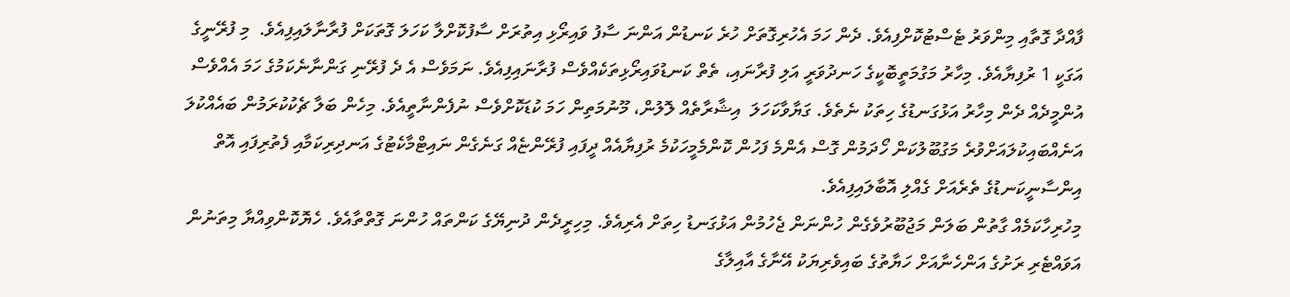ފާއްދާ ގޮތާއި މިންވަރު ޓެސްޓުކޮށްފިއެވެ. ދެން ހަމަ އެހުރިގޮތަށް ހުރެ ކަނޑުން އަންނަ ސާފު ވައިރޯޅި އިތުރަށް ސާފުކޮށްލާ ކަހަލަ ގޮތަކަށް ފުރާނާލައިފިއެވެ.  މި ފުރޭނީގެ އަގަކީ 1 ރުފިޔާއެވެ. މިހާރު މަގުމަތީބޮކީގެ ހަނދުވަރީ އަލި ފުރާނައި، ތެތް ކަނޑުވައިރޯޅިތަކެއްވެސް ފުރާނައިފިއެވެ. ނަމަވެސް އެ ދެ ފުރޭނި ގަންނާނެކަމުގެ ހަމަ އެއްވެސް އުންމީދެއް ދެން މިހާރު އަޅުގަނޑުގެ ހިތަކު ނެތެވެ. ގަޔާވާކަހަލަ  އިޝާރާތެއް ލޮލުން، މޫނުމަތިން ހަމަ ކުޑަކޮށްވެސް ނުފެންނާތީއެވެ. މިހެން ބަލާ ޗެކުކުރަމުން ބައެއްކުލަ އަނެއްބައިކުލައަށްވުރެ މަގުބޫލުކަން ހޯދަމުން ގޮސް އެންމެ ފަހުން ކޮންމެމީހަކުމެ ރުފިޔާއެއް ދީފައި ފުރޭންޏެއް ގަނެގެން ނައިޓްމާކެޓުގެ އަނދިރިކަމާއި ފެތުރިފައި އޮތް އިންސާނީކަނޑުގެ ތެރެއަށް ގެއްލި އޮބާލައިފިއެވެ.
މިހުރިހާކަމެއް ގާތުން ބަލަން މަޖުބޫރުވެގެން ހުންނަން ޖެހުމުން އަޅުގަނޑު ހިތަށް އެރިއެވެ. މިހިރީދެން ދުނިޔޭގެ ކަންތައް ހުންނަ ގޮތްތާއެވެ. ހެޔޮކޮންވިއްޔާ މިތަނުން އަވައްޓެރި ރަށުގެ އަންހެނާއަށް ހަޔާތުގެ ބައިވެރިޔަކު އޭނާގެ އާއިލާގެ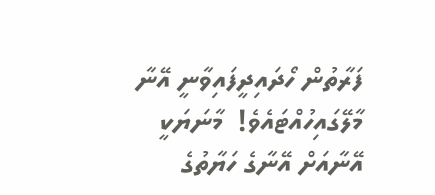ފަރާތުން ހޯދައިދީފައިވާނީ އޭނާ މާލޭގައިހުއްޓައެވެ!  މާނަޔަކީ އޭނާއަށް އޭނާގެ ހަޔާތުގެ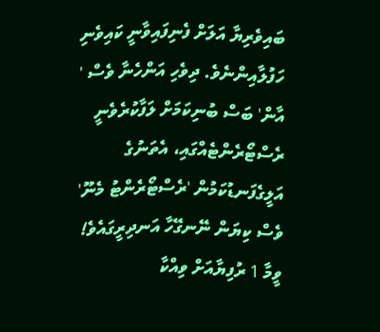ބައިވެރިޔާ އަލަށް ފެނިފައިވާނީ ކައިވެނި ހަފުލާއިންނެވެ. ދިވެހި އަންހެނާ ވެސް ' އާން' ބަސް ބުނިކަމަށް ލަފާކުރެވެނީ ރެސްޓޯރެންޓެއްގައި، އެތަނުގެ އަލީގެފަނޑުކަމުން 'ރެސްޓޯރެންޓު މެނޫ' ވެސް ކިޔަން ނޭނގޭހާ އަނދިރީގައެވެ! ވީމާ 1 ރުފިޔާއަށް ވިއްކާ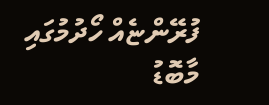ފުރޭންޏެއް ހޯދުމުގައި މާބޮޑު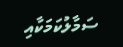ސަމާލުކަމަކާއި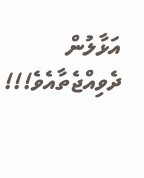އަޅާލުން ދެވިއްޖެތާއެވެ!!!